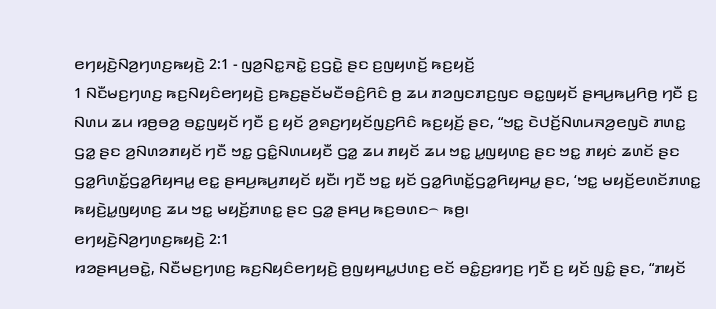ꤕꤚꤟꤢꤧ꤬ꤡꤤ꤬ꤚꤛꤢ꤬ꤒꤟꤢꤧ꤬ 2:1 - ꤜꤤ꤬ꤡꤢ꤭ꤏꤢꤧ꤭ ꤢ꤬ꤞꤢꤧ꤭ ꤔꤢ ꤢ꤬ꤜꤟꤛꤢꤩ꤬ ꤒꤢ꤬ꤟꤢꤩ꤬
1 ꤡꤢꤪꤗꤢ꤬ꤚꤛꤢ꤬ ꤒꤢ꤬ꤡꤟꤢꤨꤕꤚꤟꤢꤧ꤬ ꤢ꤬ꤒꤢ꤬ꤔꤢꤩꤗꤢꤪꤋꤢꤨ꤬ꤖꤢꤨ ꤥ꤬ ꤘꤣ ꤊꤤꤜꤢꤊꤢ꤬ꤜꤢ ꤋꤢ꤭ꤜꤟꤢꤩ ꤔꤌꤣ꤬ꤒꤣ꤬ꤖꤥ꤬ ꤚꤢꤪ ꤢ꤬ ꤡꤛꤣ ꤘꤣ ꤙꤥ꤬ꤋꤤ꤬ ꤋꤢ꤭ꤜꤟꤢꤩ ꤚꤢꤪ ꤢ꤬ ꤟꤢꤩ ꤤ꤬ꤎꤢ꤬ꤚꤟꤢꤩꤜꤢ꤬ꤖꤢꤨ ꤒꤢ꤬ꤟꤢꤩ꤬ ꤔꤢ, “ꤠꤢ꤭ ꤢꤧꤓꤢꤩ꤬ꤡꤛꤣꤏꤤ꤬ꤕꤜꤢꤧ ꤊꤛꤢ꤭ ꤞꤤ꤭ ꤔꤢ ꤤ꤬ꤡꤛꤤꤊꤟꤢꤩ ꤚꤢꤪ ꤠꤢ꤭ ꤞꤢꤨ꤭ꤡꤛꤣꤟꤢꤪ ꤞꤤ꤭ ꤘꤣ ꤊꤟꤢꤩ ꤘꤣ ꤠꤢ꤭ ꤣ꤭ꤜꤟꤛꤢ꤬ ꤔꤢ ꤠꤢ꤭ ꤊꤟꤢꤦ ꤘꤛꤢꤩ ꤔꤢ ꤞꤤ꤭ꤖꤛꤢꤩ꤭ꤞꤤ꤭ꤖꤟꤌꤣ꤭ ꤕꤢ꤭ ꤔꤌꤣ꤬ꤒꤣ꤬ꤊꤟꤢꤩ ꤟꤢꤪ꤯ ꤚꤢꤪ ꤠꤢ꤭ ꤟꤢꤩ ꤞꤤ꤭ꤖꤛꤢꤩ꤭ꤞꤤ꤭ꤖꤟꤌꤣ꤭ ꤔꤢ, ‘ꤠꤢ꤭ ꤗꤟꤢꤩ꤬ꤕꤛꤢꤩꤊꤛꤢ꤭ ꤒꤟꤢꤧ꤬ꤣ꤭ꤜꤟꤛꤢ꤬ ꤘꤣ ꤠꤢ꤭ ꤗꤟꤢꤩ꤬ꤊꤛꤢ꤭ ꤔꤢ ꤞꤤ꤭ ꤔꤌꤣ꤬ ꤒꤢ꤬ꤋꤛꤢ꤮ ꤒꤥ꤬꤯
ꤕꤚꤟꤢꤧ꤬ꤡꤤ꤬ꤚꤛꤢ꤬ꤒꤟꤢꤧ꤬ 2:1
ꤙꤤꤔꤌꤣ꤬ꤋꤢꤧ꤭, ꤡꤢꤪꤗꤢ꤬ꤚꤛꤢ꤬ ꤒꤢ꤬ꤡꤟꤢꤨꤕꤚꤟꤢꤧ꤬ ꤥ꤬ꤜꤟꤌꤣ꤭ꤓꤛꤢ꤬ ꤕꤢꤩ ꤋꤢꤨ꤭ꤢ꤬ꤙꤚꤢ꤬ ꤚꤢꤪ ꤢ꤬ ꤟꤢꤩ ꤜꤢꤨ꤭ ꤔꤢ, “ꤊꤟꤢꤩ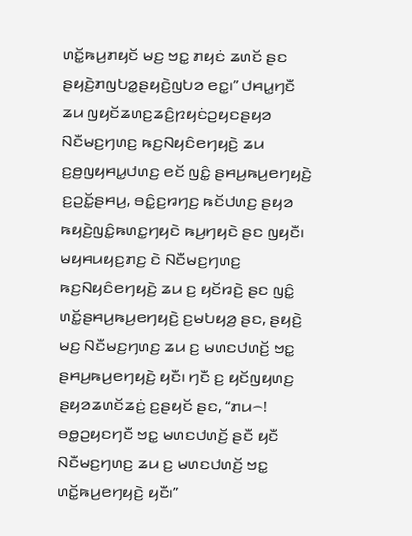ꤛꤢꤩ꤭ꤒꤣ꤬ꤊꤟꤢꤩ ꤗꤢ꤬ ꤠꤢ꤭ ꤊꤟꤢꤦ ꤘꤛꤢꤩ ꤔꤢ ꤔꤟꤢꤧ꤬ꤊꤜꤝꤤ꤭ꤔꤟꤢꤧ꤬ꤜꤝꤤ ꤕꤢ꤭꤯” ꤓꤌꤣ꤭ꤚꤢꤪ ꤘꤣ ꤜꤟꤢꤩꤘꤛꤢ꤬ꤘꤢꤨ꤬ꤐꤟꤢꤦꤑꤟꤢꤔꤟꤤ ꤡꤢꤪꤗꤢ꤬ꤚꤛꤢ꤬ ꤒꤢ꤬ꤡꤟꤢꤨꤕꤚꤟꤢꤧ꤬ ꤘꤣ ꤢ꤬ꤥ꤬ꤜꤟꤌꤣ꤭ꤓꤛꤢ꤬ ꤕꤢꤩ ꤜꤢꤨ꤭ ꤔꤌꤣ꤬ꤒꤣ꤬ꤕꤚꤟꤢꤧ꤬ ꤢ꤬ꤑꤢꤩ꤭ꤔꤌꤣ꤬, ꤋꤢꤨ꤭ꤢ꤬ꤙꤚꤢ꤬ ꤒꤢꤩꤓꤛꤢ꤬ ꤔꤟꤤ ꤒꤟꤢꤧ꤬ꤜꤢꤨ꤭ꤒꤛꤢ꤭ꤚꤟꤢꤧ ꤒꤣ꤬ꤚꤟꤢꤧ ꤔꤢ ꤜꤟꤢꤪ꤯
ꤗꤟꤌꤣꤟꤢ꤬ꤊꤢ꤬ ꤢꤧ ꤡꤢꤪꤗꤢ꤬ꤚꤛꤢ꤬ ꤒꤢ꤬ꤡꤟꤢꤨꤕꤚꤟꤢꤧ꤬ ꤘꤣ ꤢ꤬ ꤟꤢꤩꤙꤢꤧ꤬ ꤔꤢ ꤜꤢꤨ꤭ ꤛꤢꤩ꤭ꤔꤌꤣ꤬ꤒꤣ꤬ꤕꤚꤟꤢꤧ꤬ ꤢ꤬ꤗꤝꤟꤤ꤬ ꤔꤢ, ꤔꤟꤢꤧ꤬ ꤗꤢ꤬ ꤡꤢꤪꤗꤢ꤬ꤚꤛꤢ꤬ ꤘꤣ ꤢ꤬ ꤗꤛꤢꤓꤛꤢꤩ꤬ ꤠꤢ꤭ ꤔꤌꤣ꤬ꤒꤣ꤬ꤕꤚꤟꤢꤧ꤬ ꤟꤢꤪ꤯ ꤚꤢꤪ ꤢ꤬ ꤟꤢꤩꤜꤟꤛꤢ꤬ ꤔꤟꤤꤘꤛꤢꤩꤘꤢꤦ꤬ ꤢ꤬ꤔꤟꤢꤩ ꤔꤢ, “ꤊꤣ꤮! ꤋꤥ꤭ꤑꤟꤢꤚꤢꤪ ꤠꤢ꤭ ꤗꤛꤢꤓꤛꤢꤩ꤬ ꤔꤢꤪ ꤟꤢꤪ ꤡꤢꤪꤗꤢ꤬ꤚꤛꤢ꤬ ꤘꤣ ꤢ꤬ ꤗꤛꤢꤓꤛꤢꤩ꤬ ꤠꤢ꤭ ꤛꤢꤩ꤭ꤒꤣ꤬ꤕꤚꤟꤢꤧ꤬ ꤟꤢꤪ꤯”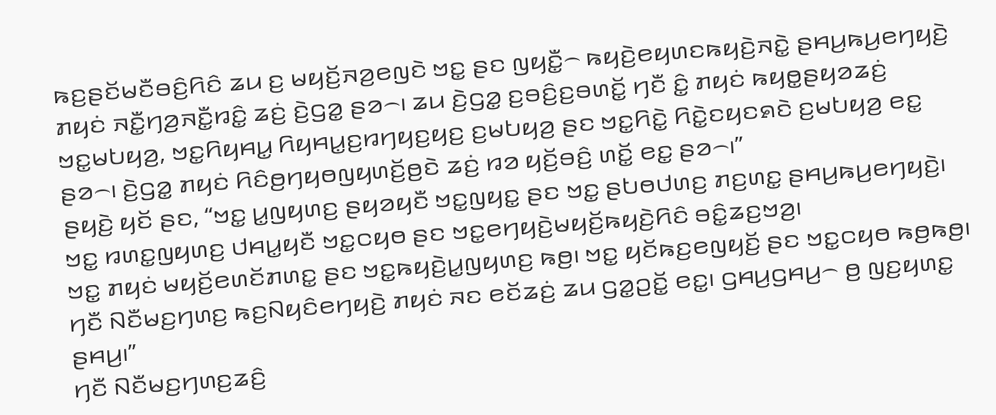ꤒꤢ꤬ꤔꤢꤩꤗꤢꤪꤋꤢꤨ꤬ꤖꤢꤨ ꤘꤣ ꤢ꤬ ꤗꤟꤢꤩ꤬ꤏꤤ꤬ꤕꤜꤢꤧ ꤠꤢ꤭ ꤔꤢ ꤜꤟꤢꤪ꤭꤮ ꤒꤟꤢꤧ꤬ꤕꤟꤛꤢꤒꤟꤢꤧ꤬ꤏꤢꤧ꤭ ꤔꤌꤣ꤬ꤒꤣ꤬ꤕꤚꤟꤢꤧ꤬ ꤊꤟꤢꤦ ꤏꤢꤪ꤭ꤚꤤ꤬ꤏꤢꤪ꤭ꤙꤢꤨ꤭ ꤘꤢꤦ꤬ ꤢꤧ꤬ꤞꤤ꤭ ꤔꤤ꤮꤯ ꤘꤣ ꤢꤧ꤬ꤞꤤ꤭ ꤢ꤬ꤋꤢꤨ꤬ꤢ꤬ꤋꤛꤢꤩ꤭ ꤚꤢꤪ ꤢꤨ꤭ ꤊꤟꤢꤦ ꤒꤟꤥ꤭ꤔꤟꤤꤘꤢꤦ꤬ ꤠꤢ꤭ꤗꤝꤟꤤ꤬, ꤠꤢ꤭ꤖꤟꤌꤣ꤭ ꤖꤟꤌꤣ꤭ꤢ꤬ꤙꤚꤟꤢ꤬ꤟꤢ꤬ ꤢ꤬ꤗꤝꤟꤤ꤬ ꤔꤢ ꤠꤢ꤭ꤖꤢꤧ꤭ ꤖꤢꤧ꤭ꤢꤟꤢꤎꤢꤧ ꤢ꤬ꤗꤝꤟꤤ꤬ ꤕꤢ꤭ ꤔꤤ꤮꤯ ꤢꤧ꤬ꤞꤤ꤭ ꤊꤟꤢꤦ ꤖꤢꤨꤥ꤬ꤚꤟꤥꤜꤟꤛꤢꤩ꤬ꤥ꤬ꤢꤧ ꤘꤢꤦ꤬ ꤙꤤ ꤟꤢꤩ꤬ꤋꤢꤨ꤬ ꤛꤢꤩ꤭ ꤕꤢ꤭ ꤔꤤ꤮꤯”
ꤔꤟꤢꤧ꤬ ꤟꤢꤩ ꤔꤢ, “ꤠꤢ꤭ ꤣ꤭ꤜꤟꤛꤢ꤬ ꤔꤟꤤꤟꤢꤪ ꤠꤢ꤭ꤜꤟꤢ꤭ ꤔꤢ ꤠꤢ꤭ ꤔꤝꤥꤓꤛꤢ꤬ ꤊꤢ꤬ꤛꤢ꤭ ꤔꤌꤣ꤬ꤒꤣ꤬ꤕꤚꤟꤢꤧ꤬꤯ ꤠꤢ꤭ ꤙꤛꤢ꤭ꤜꤟꤛꤢ꤬ ꤓꤌꤣ꤭ꤟꤢꤪ ꤠꤢ꤭ꤍꤟꤥ ꤔꤢ ꤠꤢ꤭ꤕꤚꤟꤢꤧ꤬ꤗꤟꤢꤩ꤬ꤒꤟꤢꤧ꤬ꤖꤢꤨ ꤋꤢꤨ꤭ꤘꤢ꤬ꤠꤤ꤬꤯
ꤠꤢ꤭ ꤊꤟꤢꤦ ꤗꤟꤢꤩ꤬ꤕꤛꤢꤩꤊꤛꤢ꤭ ꤔꤢ ꤠꤢ꤭ꤒꤟꤢꤧ꤬ꤣ꤭ꤜꤟꤛꤢ꤬ ꤒꤥ꤬꤯ ꤠꤢ꤭ ꤟꤢꤩꤒꤢ꤬ꤕꤜꤟꤢꤩ꤬ ꤔꤢ ꤠꤢ꤭ꤍꤟꤥ ꤒꤥ꤬ꤒꤥ꤬꤯
ꤚꤢꤪ ꤡꤢꤪꤗꤢ꤬ꤚꤛꤢ꤬ ꤒꤢ꤬ꤡꤟꤢꤨꤕꤚꤟꤢꤧ꤬ ꤊꤟꤢꤦ ꤏꤢ ꤕꤢꤩꤘꤢꤦ꤬ ꤘꤣ ꤞꤤ꤭ꤑꤢꤩ꤭ ꤕꤢ꤭꤯ ꤞꤌꤣ꤬ꤞꤌꤣ꤬꤮ ꤥ꤬ ꤜꤢ꤬ꤟꤛꤢ꤭ ꤔꤌꤣ꤬꤯”
ꤚꤢꤪ ꤡꤢꤪꤗꤢ꤬ꤚꤛꤢ꤬ꤘꤢꤨ꤬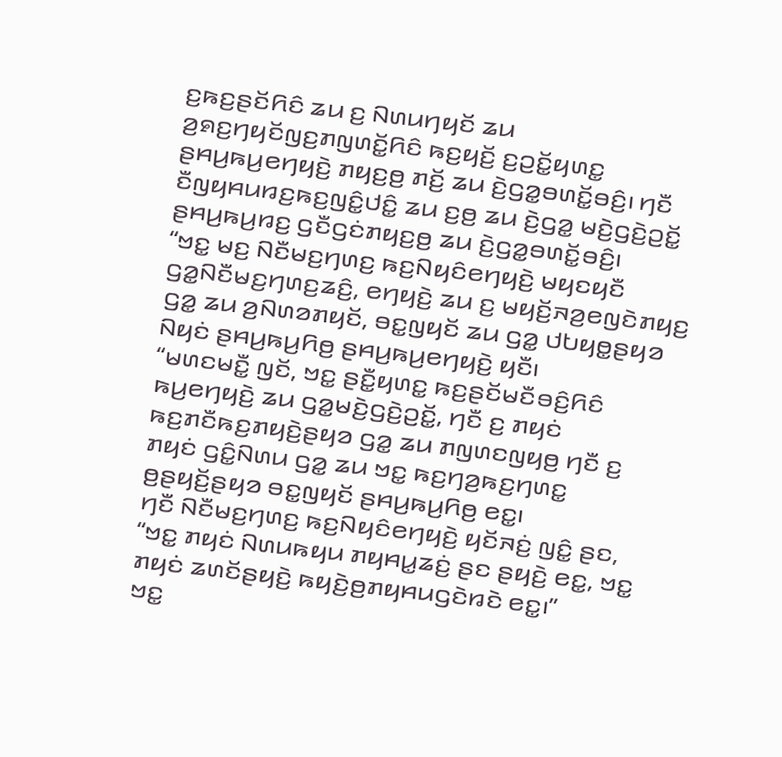ꤢ꤬ꤒꤢ꤬ꤔꤢꤩꤖꤢꤨ ꤘꤣ ꤢ꤬ ꤡꤛꤣꤚꤟꤢꤩ ꤘꤣ ꤤ꤬ꤎꤢ꤬ꤚꤟꤢꤩꤜꤢ꤬ꤊꤜꤛꤢꤩ꤭ꤖꤢꤨ ꤒꤢ꤬ꤟꤢꤩ꤬ ꤢ꤬ꤑꤢꤩ꤭ꤟꤛꤢ꤭ ꤔꤌꤣ꤬ꤒꤣ꤬ꤕꤚꤟꤢꤧ꤬ ꤊꤟꤢ꤬ꤥ꤬ ꤊꤢꤩ꤬ ꤘꤣ ꤢꤧ꤬ꤞꤤ꤭ꤋꤛꤢꤩ꤭ꤋꤢꤨ꤬꤯ ꤚꤢꤪ ꤢꤪꤜꤟꤌꤣꤙꤢ꤬ꤒꤢ꤬ꤜꤢꤨ꤭ꤓꤢꤨ꤭ ꤘꤣ ꤢ꤬ꤥ꤬ ꤘꤣ ꤢꤧ꤬ꤞꤤ꤭ ꤗꤢꤧ꤬ꤞꤢꤧ꤬ꤑꤢꤩ꤭ ꤔꤌꤣ꤬ꤒꤣ꤬ꤙꤢ꤬ ꤞꤢꤪꤞꤢꤦꤊꤟꤢ꤬ꤥ꤬ ꤘꤣ ꤢꤧ꤬ꤞꤤ꤭ꤋꤛꤢꤩ꤭ꤋꤢꤨ꤬꤯
“ꤠꤢ꤭ ꤗꤢ꤬ ꤡꤢꤪꤗꤢ꤬ꤚꤛꤢ꤬ ꤒꤢ꤬ꤡꤟꤢꤨꤕꤚꤟꤢꤧ꤬ ꤗꤟꤢꤟꤢꤪ ꤞꤤ꤭ꤡꤢꤪꤗꤢ꤬ꤚꤛꤢ꤬ꤘꤢꤨ꤬, ꤕꤚꤟꤢꤧ꤬ ꤘꤣ ꤢ꤬ ꤗꤟꤢꤩ꤬ꤏꤤ꤬ꤕꤜꤢꤧꤊꤟꤢ꤬ ꤞꤤ꤭ ꤘꤣ ꤤ꤬ꤡꤛꤤꤊꤟꤢꤩ, ꤋꤢ꤭ꤜꤟꤢꤩ ꤘꤣ ꤞꤤ꤭ ꤓꤝꤟꤥ꤭ꤔꤟꤤ ꤡꤟꤢꤦ ꤔꤌꤣ꤬ꤒꤣ꤬ꤖꤥ꤬ ꤔꤌꤣ꤬ꤒꤣ꤬ꤕꤚꤟꤢꤧ꤬ ꤟꤢꤪ꤯
“ꤗꤛꤢꤗꤢꤪ꤭ ꤜꤢꤩ, ꤠꤢ꤭ ꤔꤢꤪ꤭ꤟꤛꤢ꤭ ꤒꤢ꤬ꤔꤢꤩꤗꤢꤪꤋꤢꤨ꤬ꤖꤢꤨ ꤒꤣ꤬ꤕꤚꤟꤢꤧ꤬ ꤘꤣ ꤞꤤ꤭ꤗꤢꤧ꤬ꤞꤢꤧ꤬ꤑꤢꤩ꤭, ꤚꤢꤪ ꤢ꤬ ꤊꤟꤢꤦ ꤒꤢ꤬ꤊꤢꤪꤒꤢ꤬ꤊꤟꤢꤧ꤬ꤔꤟꤤ ꤞꤤ꤭ ꤘꤣ ꤊꤜꤛꤢꤜꤟꤥ꤬ ꤚꤢꤪ ꤢ꤬ ꤊꤟꤢꤦ ꤞꤢꤨ꤭ꤡꤛꤣ ꤞꤤ꤭ ꤘꤣ ꤠꤢ꤭ ꤒꤢ꤬ꤚꤤ꤬ꤒꤢ꤬ꤚꤛꤢ꤭ ꤥ꤬ꤔꤟꤢꤩ꤬ꤔꤟꤤ ꤋꤢ꤭ꤜꤟꤢꤩ ꤔꤌꤣ꤬ꤒꤣ꤬ꤖꤥ꤬ ꤕꤢ꤭꤯
ꤚꤢꤪ ꤡꤢꤪꤗꤢ꤬ꤚꤛꤢ꤬ ꤒꤢ꤬ꤡꤟꤢꤨꤕꤚꤟꤢꤧ꤬ ꤟꤢꤩꤏꤢꤦ꤬ ꤜꤢꤨ꤭ ꤔꤢ, “ꤠꤢ꤭ ꤊꤟꤢꤦ ꤡꤛꤣꤒꤟꤣ ꤊꤟꤌꤣ꤭ꤘꤢꤦ꤬ ꤔꤢ ꤔꤟꤢꤧ꤬ ꤕꤢ꤭, ꤠꤢ꤭ ꤊꤟꤢꤦ ꤘꤛꤢꤩꤔꤟꤢꤧ꤬ ꤒꤟꤢꤧ꤬ꤥ꤬ꤊꤟꤌꤣꤞꤢꤧꤙꤢꤧ ꤕꤢ꤭꤯”
ꤠꤢ꤭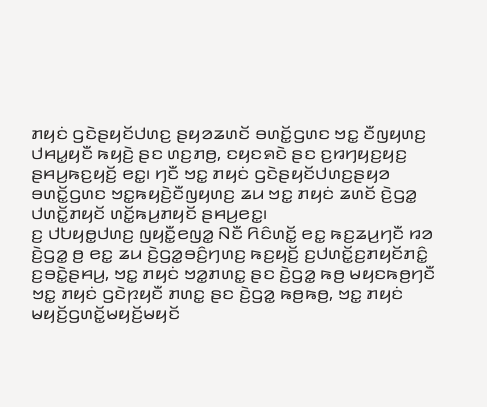ꤊꤟꤢꤦ ꤞꤢꤧꤔꤟꤢꤩꤓꤛꤢ꤬ ꤔꤟꤤꤘꤛꤢꤩ ꤋꤛꤢꤩ꤭ꤞꤛꤢ ꤠꤢ꤭ ꤢꤪꤜꤟꤛꤢ꤬ ꤓꤌꤣ꤭ꤟꤢꤪ ꤒꤟꤢꤧ꤬ ꤔꤢ ꤛꤢ꤬ꤊꤥ꤬, ꤢꤟꤢꤎꤢꤧ ꤔꤢ ꤢ꤬ꤙꤚꤟꤢ꤬ꤟꤢ꤬ ꤔꤌꤣ꤬ꤒꤢ꤬ꤟꤢꤩ꤬ ꤕꤢ꤭꤯ ꤚꤢꤪ ꤠꤢ꤭ ꤊꤟꤢꤦ ꤞꤢꤧꤔꤟꤢꤩꤓꤛꤢ꤬ꤔꤟꤤ ꤋꤛꤢꤩ꤭ꤞꤛꤢ ꤠꤢ꤭ꤒꤟꤢꤧ꤬ꤢꤪꤜꤟꤛꤢ꤬ ꤘꤣ ꤠꤢ꤭ ꤊꤟꤢꤦ ꤘꤛꤢꤩ ꤢꤧ꤬ꤞꤤ꤭ ꤓꤛꤢꤩ꤭ꤊꤟꤢꤩ ꤛꤢꤩ꤭ꤒꤣ꤬ꤊꤟꤢꤩ ꤔꤌꤣ꤬ꤕꤢ꤭꤯
ꤢ꤬ ꤓꤝꤟꤥ꤭ꤓꤛꤢ꤬ ꤜꤟꤢꤪ꤭ꤕꤜꤤ꤭ ꤡꤢꤪ ꤖꤢꤨꤛꤢꤩ꤭ ꤕꤢ꤭ ꤒꤢ꤬ꤘꤣ꤬ꤚꤢꤪ ꤙꤤ ꤢꤧ꤬ꤞꤤ꤭ ꤥ꤬ ꤕꤢ꤭ ꤘꤣ ꤢꤧ꤬ꤞꤤ꤭ꤋꤢꤨ꤬ꤚꤛꤢ꤬ ꤒꤢ꤬ꤟꤢꤩ꤬ ꤢ꤬ꤓꤛꤢꤩ꤭ꤢ꤬ꤊꤟꤢꤩꤊꤢꤨ꤭ ꤢ꤬ꤋꤢꤧ꤭ꤔꤌꤣ꤬, ꤠꤢ꤭ ꤊꤟꤢꤦ ꤠꤤ꤭ꤊꤛꤢ꤭ ꤔꤢ ꤢꤧ꤬ꤞꤤ꤭ ꤒꤥ꤬ ꤗꤟꤢꤒꤥ꤬ꤚꤢꤪ ꤠꤢ꤭ ꤊꤟꤢꤦ ꤞꤢꤧꤐꤟꤢꤪ ꤊꤛꤢ꤭ ꤔꤢ ꤢꤧ꤬ꤞꤤ꤭ ꤒꤥ꤬ꤒꤥ꤬, ꤠꤢ꤭ ꤊꤟꤢꤦ ꤗꤟꤢꤩ꤬ꤞꤛꤢꤩ꤭ꤗꤟꤢꤩ꤬ꤗꤟꤢꤩ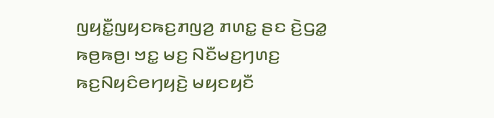ꤜꤟꤢꤪ꤭ꤜꤟꤢꤒꤢ꤬ꤊꤜꤤ꤬ ꤊꤛꤢ꤭ ꤔꤢ ꤢꤧ꤬ꤞꤤ꤭ ꤒꤥ꤬ꤒꤥ꤬꤯ ꤠꤢ꤭ ꤗꤢ꤬ ꤡꤢꤪꤗꤢ꤬ꤚꤛꤢ꤬ ꤒꤢ꤬ꤡꤟꤢꤨꤕꤚꤟꤢꤧ꤬ ꤗꤟꤢꤟꤢꤪ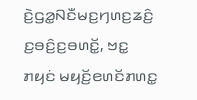ꤢꤧ꤬ꤞꤤ꤭ꤡꤢꤪꤗꤢ꤬ꤚꤛꤢ꤬ꤘꤢꤨ꤬ ꤢ꤬ꤋꤢꤨ꤬ꤢ꤬ꤋꤛꤢꤩ꤭, ꤠꤢ꤭ ꤊꤟꤢꤦ ꤗꤟꤢꤩ꤬ꤕꤛꤢꤩꤊꤛꤢ꤭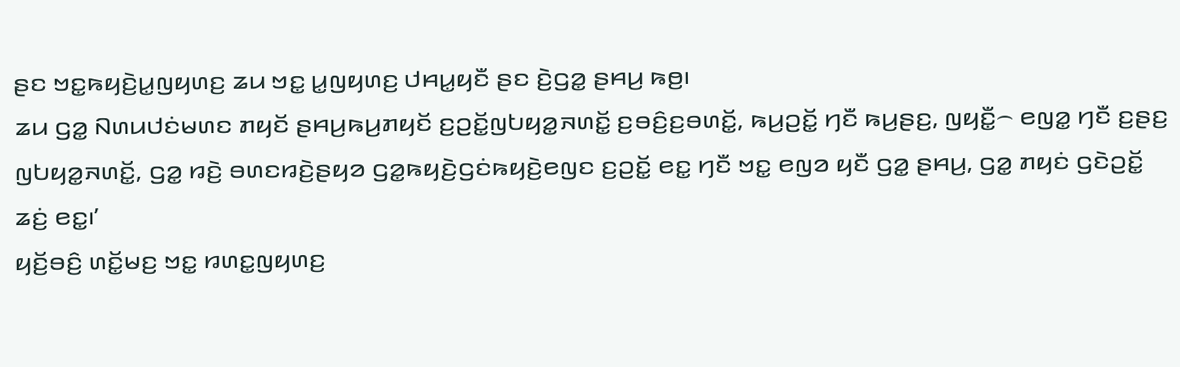ꤔꤢ ꤠꤢ꤭ꤒꤟꤢꤧ꤬ꤣ꤭ꤜꤟꤛꤢ꤬ ꤘꤣ ꤠꤢ꤭ ꤣ꤭ꤜꤟꤛꤢ꤬ ꤓꤌꤣ꤭ꤟꤢꤪ ꤔꤢ ꤢꤧ꤬ꤞꤤ꤭ ꤔꤌꤣ꤬ ꤒꤥ꤬꤯
ꤘꤣ ꤞꤤ꤭ ꤡꤛꤣꤓꤢꤦꤗꤛꤢ ꤊꤟꤢꤩ ꤔꤌꤣ꤬ꤒꤣ꤬ꤊꤟꤢꤩ ꤢ꤬ꤑꤢꤩ꤭ꤜꤝꤟꤤ꤭ꤏꤛꤢꤩ꤭ ꤢ꤬ꤋꤢꤨ꤬ꤢ꤬ꤋꤛꤢꤩ꤭, ꤒꤣ꤬ꤑꤢꤩ꤭ ꤚꤢꤪ ꤒꤣ꤬ꤔꤢ꤬, ꤜꤟꤢꤪ꤭꤮ ꤕꤜꤤ꤭ ꤚꤢꤪ ꤢ꤬ꤔꤢ꤬ ꤜꤝꤟꤤ꤭ꤏꤛꤢꤩ꤭, ꤞꤤ꤭ ꤙꤢꤧ꤬ ꤋꤛꤢꤙꤢꤧ꤬ꤔꤟꤤ ꤞꤤ꤭ꤒꤟꤢꤧ꤬ꤞꤢꤦꤒꤟꤢꤧ꤬ꤕꤜꤢ ꤢ꤬ꤑꤢꤩ꤭ ꤕꤢ꤭ ꤚꤢꤪ ꤠꤢ꤭ ꤕꤜꤤ ꤟꤢꤪ ꤞꤤ꤭ ꤔꤌꤣ꤬, ꤞꤤ꤭ ꤊꤟꤢꤦ ꤞꤢꤧꤑꤢꤩ꤭ ꤘꤢꤦ꤬ ꤕꤢ꤭꤯’
ꤟꤢꤩ꤬ꤋꤢꤨ꤬ ꤛꤢꤩ꤭ꤗꤢ꤬ ꤠꤢ꤭ ꤙꤛꤢ꤭ꤜꤟꤛꤢ꤬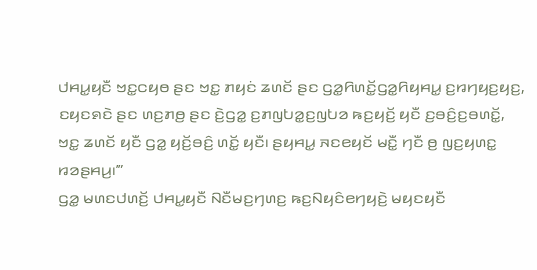ꤓꤌꤣ꤭ꤟꤢꤪ ꤠꤢ꤭ꤍꤟꤥ ꤔꤢ ꤠꤢ꤭ ꤊꤟꤢꤦ ꤘꤛꤢꤩ ꤔꤢ ꤞꤤ꤭ꤖꤛꤢꤩ꤭ꤞꤤ꤭ꤖꤟꤌꤣ꤭ ꤢ꤬ꤙꤚꤟꤢ꤬ꤟꤢ꤬, ꤢꤟꤢꤎꤢꤧ ꤔꤢ ꤛꤢ꤬ꤊꤥ꤬ ꤔꤢ ꤢꤧ꤬ꤞꤤ꤭ ꤢ꤬ꤊꤜꤝꤤ꤭ꤢ꤬ꤜꤝꤤ ꤒꤢ꤬ꤟꤢꤩ꤬ ꤟꤢꤪ ꤢ꤬ꤋꤢꤨ꤬ꤢ꤬ꤋꤛꤢꤩ꤭, ꤠꤢ꤭ ꤘꤛꤢꤩ ꤟꤢꤪ ꤞꤤ꤭ ꤟꤢꤩ꤬ꤋꤢꤨ꤬ ꤛꤢꤩ꤭ ꤟꤢꤪ꤯ ꤔꤟꤌꤣ꤭ ꤏꤢꤕꤟꤢꤩ ꤗꤢꤪ꤭ ꤚꤢꤪ ꤥ꤬ ꤜꤢ꤬ꤟꤛꤢ꤭ ꤙꤤꤔꤌꤣ꤬꤯’”
ꤞꤤ꤭ ꤗꤛꤢꤓꤛꤢꤩ꤬ ꤓꤌꤣ꤭ꤟꤢꤪ ꤡꤢꤪꤗꤢ꤬ꤚꤛꤢ꤬ ꤒꤢ꤬ꤡꤟꤢꤨꤕꤚꤟꤢꤧ꤬ ꤗꤟꤢꤟꤢꤪ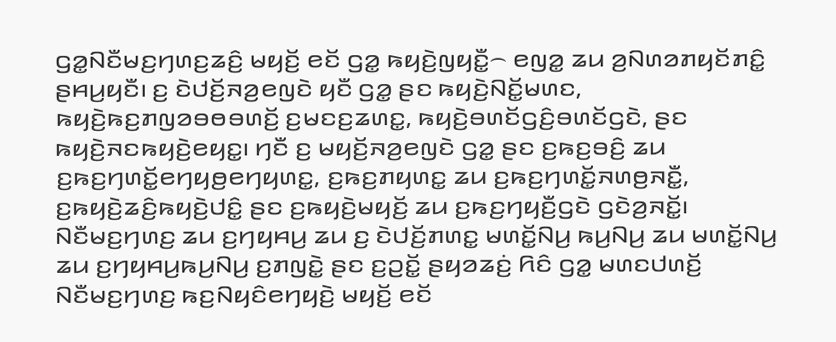ꤞꤤ꤭ꤡꤢꤪꤗꤢ꤬ꤚꤛꤢ꤬ꤘꤢꤨ꤬ ꤗꤟꤢꤩ꤬ ꤕꤢꤩ ꤞꤤ꤭ ꤒꤟꤢꤧ꤬ꤜꤟꤢꤪ꤭꤮ ꤕꤜꤤ꤭ ꤘꤣ ꤤ꤬ꤡꤛꤤꤊꤟꤢꤩꤊꤢꤨ꤭ ꤔꤌꤣ꤬ꤟꤢꤪ꤯ ꤢ꤬ ꤢꤧꤓꤢꤩ꤬ꤏꤤ꤬ꤕꤜꤢꤧ ꤟꤢꤪ ꤞꤤ꤭ ꤔꤢ ꤒꤟꤢꤧ꤬ꤡꤢꤩ꤭ꤗꤛꤢ, ꤒꤟꤢꤧ꤬ꤒꤢ꤬ꤊꤜꤤꤋꤥꤋꤛꤢꤩ꤬ ꤢ꤬ꤗꤢꤢ꤬ꤘꤛꤢ꤭, ꤒꤟꤢꤧ꤬ꤋꤛꤢꤩꤞꤢꤨ꤬ꤋꤛꤢꤩꤞꤢꤧ, ꤔꤢ ꤒꤟꤢꤧ꤬ꤏꤢꤒꤟꤢꤧ꤬ꤕꤟꤢ꤭꤯ ꤚꤢꤪ ꤢ꤬ ꤗꤟꤢꤩ꤬ꤏꤤ꤬ꤕꤜꤢꤧ ꤞꤤ꤭ ꤔꤢ ꤢ꤬ꤒꤢ꤬ꤋꤢꤨ꤬ ꤘꤣ ꤢ꤬ꤒꤢ꤬ꤚꤛꤢꤩ꤭ꤕꤚꤟꤥ꤬ꤕꤚꤟꤛꤢ꤭, ꤢ꤬ꤒꤢ꤬ꤊꤟꤛꤢ꤭ ꤘꤣ ꤢ꤬ꤒꤢ꤬ꤚꤛꤢꤩ꤭ꤏꤛꤥ꤬ꤏꤢꤪ꤭, ꤢ꤬ꤒꤟꤢꤧ꤬ꤘꤢꤨ꤬ꤒꤟꤢꤧ꤬ꤓꤢꤨ꤭ ꤔꤢ ꤢ꤬ꤒꤟꤢꤧ꤬ꤗꤟꤢꤩ꤬ ꤘꤣ ꤢ꤬ꤒꤢ꤬ꤚꤟꤢꤪ꤬ꤞꤢꤧ ꤞꤢꤧꤤ꤬ꤏꤢꤩ꤭꤯ ꤡꤢꤪꤗꤢ꤬ꤚꤛꤢ꤬ ꤘꤣ ꤢ꤬ꤚꤟꤌꤣ꤬ ꤘꤣ ꤢ꤬ ꤢꤧꤓꤢꤩ꤬ꤊꤛꤢ꤭ ꤗꤛꤢꤩ꤭ꤡꤣ꤬ ꤒꤣ꤬ꤡꤣ꤬ ꤘꤣ ꤗꤛꤢꤩ꤭ꤡꤣ꤬ ꤘꤣ ꤢ꤬ꤚꤟꤌꤣ꤬ꤒꤣ꤬ꤡꤣ꤬ ꤢ꤬ꤊꤜꤢꤧ꤭ ꤔꤢ ꤢ꤬ꤑꤢꤩ꤭ ꤔꤟꤤꤘꤢꤦ꤬ ꤖꤢꤨ ꤞꤤ꤭ ꤗꤛꤢꤓꤛꤢꤩ꤬ ꤡꤢꤪꤗꤢ꤬ꤚꤛꤢ꤬ ꤒꤢ꤬ꤡꤟꤢꤨꤕꤚꤟꤢꤧ꤬ ꤗꤟꤢꤩ꤬ ꤕꤢꤩ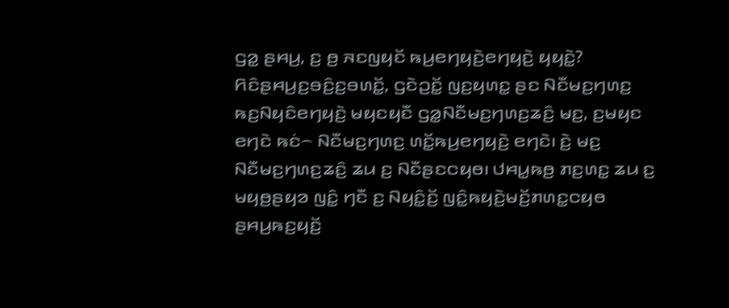ꤞꤤ꤭ ꤔꤌꤣ꤬, ꤢ꤬ ꤥ꤬ ꤏꤢꤜꤟꤢꤩ ꤒꤣ꤬ꤕꤚꤟꤢꤧ꤬ꤕꤚꤟꤢꤧ꤬ ꤟꤟꤢꤧ꤭?
ꤖꤢꤨꤔꤌꤣ꤬ꤢ꤬ꤋꤢꤨ꤬ꤢ꤬ꤋꤛꤢꤩ꤭, ꤞꤢꤧꤑꤢꤩ꤭ ꤜꤢ꤬ꤟꤛꤢ꤭ ꤔꤢ ꤡꤢꤪꤗꤢ꤬ꤚꤛꤢ꤬ ꤒꤢ꤬ꤡꤟꤢꤨꤕꤚꤟꤢꤧ꤬ ꤗꤟꤢꤟꤢꤪ ꤞꤤ꤭ꤡꤢꤪꤗꤢ꤬ꤚꤛꤢ꤬ꤘꤢꤨ꤬ ꤗꤢ꤬, ꤢ꤬ꤗꤟꤢ ꤕꤚꤢꤧ ꤒꤢꤦ꤮ ꤡꤢꤪꤗꤢ꤬ꤚꤛꤢ꤬ ꤛꤢꤩ꤭ꤒꤣ꤬ꤕꤚꤟꤢꤧ꤬ ꤕꤚꤢꤧ꤯ ꤢꤧ꤬ ꤗꤢ꤬ ꤡꤢꤪꤗꤢ꤬ꤚꤛꤢ꤬ꤘꤢꤨ꤬ ꤘꤣ ꤢ꤬ ꤡꤢꤪꤔꤢꤍꤟꤥ꤯ ꤓꤌꤣ꤭ꤒꤥ꤬ ꤊꤢ꤬ꤛꤢ꤭ ꤘꤣ ꤢ꤬ ꤗꤟꤥ꤬ꤔꤟꤤ ꤜꤢꤨ꤭ ꤚꤢꤪ ꤢ꤬ ꤡꤟꤢꤨ꤭ꤢꤩ꤬ ꤜꤢꤨ꤭ꤒꤟꤢꤧ꤬ꤗꤢꤩ꤬ꤊꤛꤢ꤭ꤍꤟꤥ ꤔꤌꤣ꤬ꤒꤢ꤬ꤟꤢꤩ꤬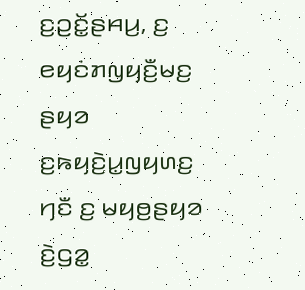ꤢ꤬ꤑꤢꤩ꤭ꤔꤌꤣ꤬, ꤢ꤬ ꤕꤟꤢꤦꤊꤜꤟꤢꤪ꤬ꤗꤢ꤬ ꤔꤟꤤ ꤢ꤬ꤒꤟꤢꤧ꤬ꤣ꤭ꤜꤟꤛꤢ꤬ ꤚꤢꤪ ꤢ꤬ ꤗꤟꤥ꤬ꤔꤟꤤ ꤢꤧ꤬ꤞꤤ꤭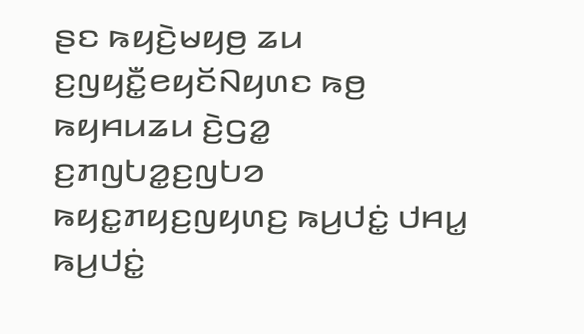ꤔꤢ ꤒꤟꤢꤧ꤬ꤗꤟꤥ꤬ ꤘꤣ ꤢ꤬ꤜꤟꤢꤪ꤭ꤕꤟꤢꤩꤡꤟꤛꤢ ꤒꤥ꤬ ꤒꤟꤌꤣꤘꤣ ꤢꤧ꤬ꤞꤤ꤭ ꤢ꤬ꤊꤜꤝꤤ꤭ꤢ꤬ꤜꤝꤤ ꤒꤟꤢ꤭ꤊꤟꤢ꤬ꤜꤟꤛꤢ꤬ ꤒꤣ꤬ꤓꤢꤦ꤭ ꤓꤌꤣ꤭ ꤒꤣ꤬ꤓꤢꤦ꤭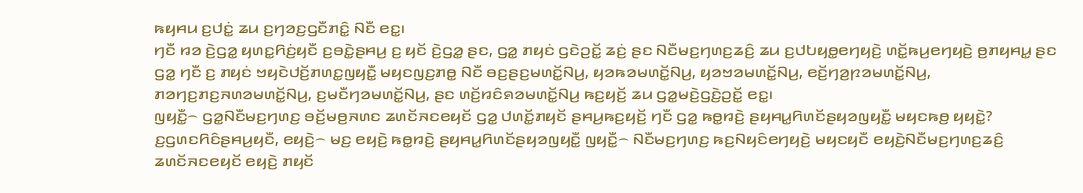ꤒꤟꤌꤣ ꤢ꤬ꤓꤢꤦ꤭ ꤘꤣ ꤢ꤬ꤚꤤꤢ꤬ꤞꤢꤪꤊꤢꤨ꤭ ꤡꤢꤪ ꤕꤢ꤭꤯
ꤚꤢꤪ ꤙꤤ ꤢꤧ꤬ꤞꤤ꤭ ꤟꤛꤢ꤭ꤖꤢꤦ꤬ꤟꤢꤪ ꤢ꤬ꤋꤢꤧ꤭ꤔꤌꤣ꤬ ꤢ꤬ ꤟꤢꤩ ꤢꤧ꤬ꤞꤤ꤭ ꤔꤢ, ꤞꤤ꤭ ꤊꤟꤢꤦ ꤞꤢꤧꤑꤢꤩ꤭ ꤘꤢꤦ꤬ ꤔꤢ ꤡꤢꤪꤗꤢ꤬ꤚꤛꤢ꤬ꤘꤢꤨ꤬ ꤘꤣ ꤢ꤬ꤓꤝꤟꤥ꤭ꤕꤚꤟꤢꤧ꤬ ꤛꤢꤩ꤭ꤒꤣ꤬ꤕꤚꤟꤢꤧ꤬ ꤥ꤬ꤊꤟꤌꤣ꤭ ꤔꤢ ꤞꤤ꤭ ꤚꤢꤪ ꤢ꤬ ꤊꤟꤢꤦ ꤠꤟꤢꤧꤓꤢꤩ꤬ꤊꤛꤢ꤭ꤜꤟꤢꤪ꤭ ꤗꤟꤢꤜꤢ꤬ꤊꤥ꤭ ꤡꤢꤪ ꤋꤢ꤬ꤔꤢ꤬ꤗꤛꤢꤩ꤭ꤡꤣ꤬, ꤟꤤꤒꤤꤗꤛꤢꤩ꤭ꤡꤣ꤬, ꤟꤤꤠꤤꤗꤛꤢꤩ꤭ꤡꤣ꤬, ꤕꤢꤩ꤬ꤚꤤ꤬ꤐꤤꤗꤛꤢꤩ꤭ꤡꤣ꤬, ꤊꤤꤚꤢ꤬ꤊꤢ꤬ꤏꤛꤤꤗꤛꤢꤩ꤭ꤡꤣ꤬, ꤢ꤬ꤗꤢꤪꤚꤤꤗꤛꤢꤩ꤭ꤡꤣ꤬, ꤔꤢ ꤛꤢꤩ꤬ꤙꤢꤨꤎꤤꤗꤛꤢꤩ꤭ꤡꤣ꤬ ꤒꤢ꤬ꤟꤢꤩ꤬ ꤘꤣ ꤞꤤ꤭ꤗꤢꤧ꤬ꤞꤢꤧ꤬ꤑꤢꤩ꤭ ꤕꤢ꤭꤯
ꤜꤟꤢꤪ꤭꤮ ꤞꤤ꤭ꤡꤢꤪꤗꤢ꤬ꤚꤛꤢ꤬ ꤋꤢꤩ꤬ꤗꤥ꤬ꤏꤛꤢ ꤘꤛꤢꤩꤏꤢꤕꤟꤢꤩ ꤞꤤ꤭ ꤓꤛꤢꤩ꤭ꤊꤟꤢꤩ ꤔꤌꤣ꤬ꤒꤢ꤬ꤟꤢꤩ꤬ ꤚꤢꤪ ꤞꤤ꤭ ꤒꤥ꤭ꤙꤢꤧ꤬ ꤔꤟꤌꤣ꤭ꤖꤛꤢꤩꤔꤟꤤꤜꤟꤢꤪ꤭ ꤗꤟꤢꤒꤥ꤬ ꤟꤟꤢꤧ꤭? ꤢ꤬ꤞꤛꤢꤖꤢꤨꤔꤌꤣ꤬ꤟꤢꤪ, ꤕꤟꤢꤧ꤬꤮ ꤗꤢ꤬ ꤕꤟꤢꤧ꤬ ꤒꤥ꤭ꤙꤢꤧ꤬ ꤔꤟꤌꤣ꤭ꤖꤛꤢꤩꤔꤟꤤꤜꤟꤢꤪ꤭ ꤜꤟꤢꤪ꤭꤮ ꤡꤢꤪꤗꤢ꤬ꤚꤛꤢ꤬ ꤒꤢ꤬ꤡꤟꤢꤨꤕꤚꤟꤢꤧ꤬ ꤗꤟꤢꤟꤢꤪ ꤕꤟꤢꤧ꤬ꤡꤢꤪꤗꤢ꤬ꤚꤛꤢ꤬ꤘꤢꤨ꤬ ꤘꤛꤢꤩꤏꤢꤕꤟꤢꤩ ꤕꤟꤢꤧ꤬ ꤊꤟꤢꤩ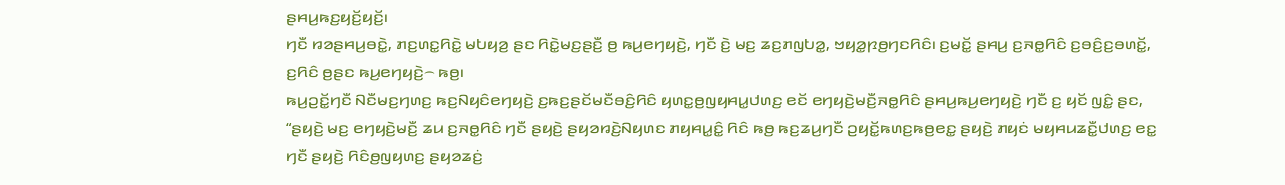ꤔꤌꤣ꤬ꤒꤢ꤬ꤟꤢꤩ꤬ꤟꤢꤩ꤬꤯
ꤚꤢꤪ ꤙꤤꤔꤌꤣ꤬ꤋꤢꤧ꤭, ꤊꤢ꤬ꤛꤢ꤭ꤖꤢꤧ꤭ ꤗꤝꤟꤤ꤬ ꤔꤢ ꤖꤢꤧ꤭ꤗꤢ꤬ꤔꤢꤪ꤬ ꤥ꤬ ꤒꤣ꤬ꤕꤚꤟꤢꤧ꤬, ꤚꤢꤪ ꤢꤧ꤬ ꤗꤢ꤬ ꤘꤢ꤬ꤊꤜꤝꤤ꤭, ꤠꤟꤤ꤭ꤐꤥ꤬ꤚꤢꤖꤢꤨ꤯ ꤢ꤬ꤗꤢꤩ꤭ ꤔꤌꤣ꤬ ꤢ꤬ꤏꤥ꤭ꤖꤢꤨ ꤢ꤬ꤋꤢꤨ꤬ꤢ꤬ꤋꤛꤢꤩ꤭, ꤢ꤬ꤖꤢꤨ ꤥ꤬ꤔꤢ ꤒꤣ꤬ꤕꤚꤟꤢꤧ꤬꤮ ꤒꤥ꤬꤯
ꤒꤣ꤬ꤑꤢꤩ꤭ꤚꤢꤪ ꤡꤢꤪꤗꤢ꤬ꤚꤛꤢ꤬ ꤒꤢ꤬ꤡꤟꤢꤨꤕꤚꤟꤢꤧ꤬ ꤢ꤬ꤒꤢ꤬ꤔꤢꤩꤗꤢꤪꤋꤢꤨ꤬ꤖꤢꤨ ꤟꤛꤢ꤭ꤥ꤬ꤜꤟꤌꤣ꤭ꤓꤛꤢ꤬ ꤕꤢꤩ ꤕꤚꤟꤢꤧ꤬ꤗꤢꤪ꤬ꤏꤥ꤭ꤖꤢꤨ ꤔꤌꤣ꤬ꤒꤣ꤬ꤕꤚꤟꤢꤧ꤬ ꤚꤢꤪ ꤢ꤬ ꤟꤢꤩ ꤜꤢꤨ꤭ ꤔꤢ, “ꤔꤟꤢꤧ꤬ ꤗꤢ꤬ ꤕꤚꤟꤢꤧ꤬ꤗꤢꤪ꤬ ꤘꤣ ꤢ꤬ꤏꤥ꤭ꤖꤢꤨ ꤚꤢꤪ ꤔꤟꤢꤧ꤬ ꤔꤟꤤꤙꤢꤧ꤬ꤡꤟꤛꤢ ꤊꤟꤌꤣ꤭ꤢꤨ꤭ ꤖꤢꤨ ꤒꤥ꤬ ꤒꤢ꤬ꤘꤣ꤬ꤚꤢꤪ ꤑꤟꤢꤩ꤭ꤒꤛꤢ꤬ꤒꤥ꤬ꤕꤢ꤭ ꤔꤟꤢꤧ꤬ ꤊꤟꤢꤦ ꤗꤟꤌꤣꤘꤢꤪ꤭ꤓꤛꤢ꤬ ꤕꤢ꤭ ꤚꤢꤪ ꤔꤟꤢꤧ꤬ ꤖꤢꤨꤥ꤬ꤜꤟꤛꤢ꤬ ꤔꤟꤤꤘꤢꤦ꤬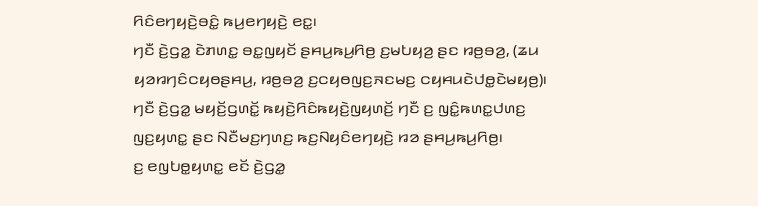ꤖꤢꤨꤕꤚꤟꤢꤧ꤬ꤋꤢꤨ꤭ ꤒꤣ꤬ꤕꤚꤟꤢꤧ꤬ ꤕꤢ꤭꤯
ꤚꤢꤪ ꤢꤧ꤬ꤞꤤ꤭ ꤢꤧꤊꤛꤢ꤭ ꤋꤢ꤭ꤜꤟꤢꤩ ꤔꤌꤣ꤬ꤒꤣ꤬ꤖꤥ꤬ ꤢ꤬ꤗꤝꤟꤤ꤬ ꤔꤢ ꤙꤥ꤬ꤋꤤ꤬, (ꤘꤣ ꤟꤤꤙꤚꤢꤨꤍꤟꤥꤔꤌꤣ꤬, ꤙꤥ꤬ꤋꤤ꤬ ꤢ꤬ꤍꤟꤥꤜꤢ꤬ꤏꤢꤗꤢ꤬ ꤍꤟꤌꤣꤢꤧꤓꤥ꤭ꤢꤧꤗꤟꤥ꤬)꤯ ꤚꤢꤪ ꤢꤧ꤬ꤞꤤ꤭ ꤗꤟꤢꤩ꤬ꤞꤛꤢꤩ꤭ ꤒꤟꤢꤧ꤬ꤖꤢꤨꤒꤟꤢꤧ꤬ꤜꤟꤛꤢꤩ꤬ ꤚꤢꤪ ꤢ꤬ ꤜꤢꤨ꤭ꤒꤛꤢ꤭ꤓꤛꤢ꤬ ꤜꤢ꤬ꤟꤛꤢ꤭ ꤔꤢ ꤡꤢꤪꤗꤢ꤬ꤚꤛꤢ꤬ ꤒꤢ꤬ꤡꤟꤢꤨꤕꤚꤟꤢꤧ꤬ ꤙꤤ ꤔꤌꤣ꤬ꤒꤣ꤬ꤖꤥ꤬꤯
ꤢ꤬ ꤕꤜꤝꤥ꤭ꤟꤛꤢ꤭ ꤕꤢꤩ ꤢꤧ꤬ꤞꤤ꤭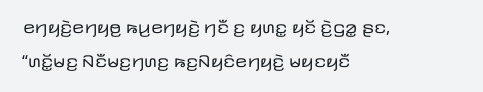ꤕꤚꤟꤢꤧ꤬ꤕꤚꤟꤥ꤬ ꤒꤣ꤬ꤕꤚꤟꤢꤧ꤬ ꤚꤢꤪ ꤢ꤬ ꤟꤛꤢ꤭ ꤟꤢꤩ ꤢꤧ꤬ꤞꤤ꤭ ꤔꤢ, “ꤛꤢꤩ꤭ꤗꤢ꤬ ꤡꤢꤪꤗꤢ꤬ꤚꤛꤢ꤬ ꤒꤢ꤬ꤡꤟꤢꤨꤕꤚꤟꤢꤧ꤬ ꤗꤟꤢꤟꤢꤪ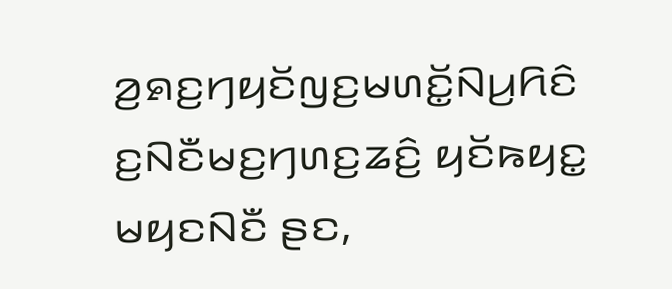ꤤ꤬ꤎꤢ꤬ꤚꤟꤢꤩꤜꤢ꤬ꤗꤛꤢꤩ꤭ꤡꤣ꤬ꤖꤢꤨ ꤢ꤬ꤡꤢꤪꤗꤢ꤬ꤚꤛꤢ꤬ꤘꤢꤨ꤬ ꤟꤢꤩꤒꤟꤢ꤭ ꤗꤟꤢꤡꤢꤪ ꤔꤢ,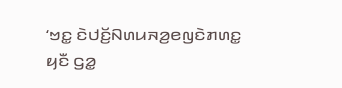‘ꤠꤢ꤭ ꤢꤧꤓꤢꤩ꤬ꤡꤛꤣꤏꤤ꤬ꤕꤜꤢꤧꤊꤛꤢ꤭ ꤟꤢꤪ ꤞꤤ꤭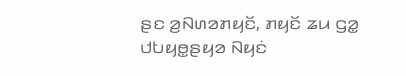ꤔꤢ ꤤ꤬ꤡꤛꤤꤊꤟꤢꤩ, ꤊꤟꤢꤩ ꤘꤣ ꤞꤤ꤭ ꤓꤝꤟꤥ꤭ꤔꤟꤤ ꤡꤟꤢꤦ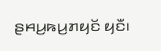ꤔꤌꤣ꤬ꤒꤣ꤬ꤊꤟꤢꤩ ꤟꤢꤪ꤯